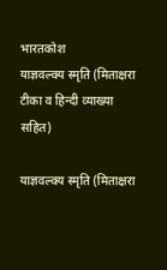भारतकोश
याज्ञवल्क्य स्मृति (मिताक्षरा टीका व हिन्दी व्याख्या सहित)

याज्ञवल्क्य स्मृति (मिताक्षरा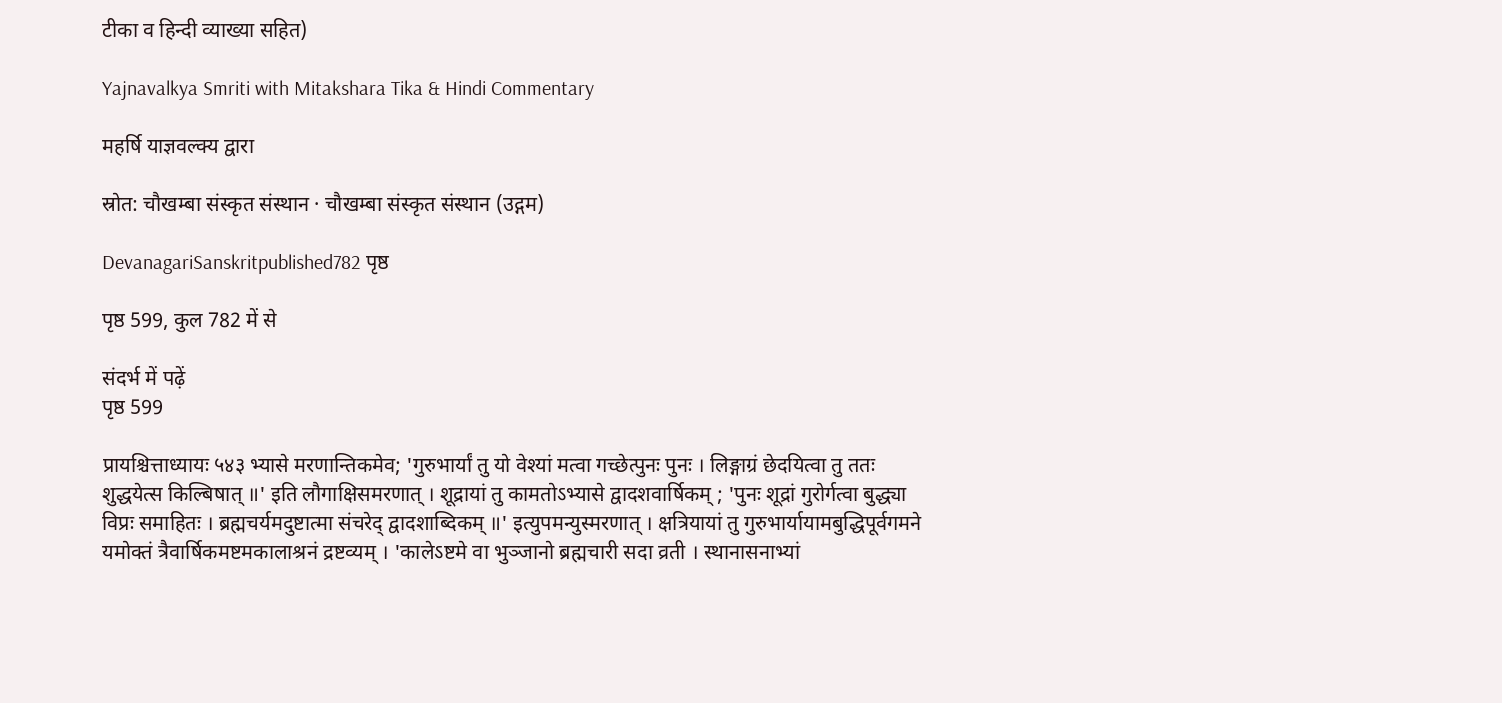टीका व हिन्दी व्याख्या सहित)

Yajnavalkya Smriti with Mitakshara Tika & Hindi Commentary

महर्षि याज्ञवल्क्य द्वारा

स्रोत: चौखम्बा संस्कृत संस्थान · चौखम्बा संस्कृत संस्थान (उद्गम)

DevanagariSanskritpublished782 पृष्ठ

पृष्ठ 599, कुल 782 में से

संदर्भ में पढ़ें
पृष्ठ 599

प्रायश्चित्ताध्यायः ५४३ भ्यासे मरणान्तिकमेव; 'गुरुभार्यां तु यो वेश्यां मत्वा गच्छेत्पुनः पुनः । लिङ्गाग्रं छेदयित्वा तु ततः शुद्धयेत्स किल्बिषात् ॥' इति लौगाक्षिसमरणात् । शूद्रायां तु कामतोऽभ्यासे द्वादशवार्षिकम् ; 'पुनः शूद्रां गुरोर्गत्वा बुद्ध्या विप्रः समाहितः । ब्रह्मचर्यमदुष्टात्मा संचरेद् द्वादशाब्दिकम् ॥' इत्युपमन्युस्मरणात् । क्षत्रियायां तु गुरुभार्यायामबुद्धिपूर्वगमने यमोक्तं त्रैवार्षिकमष्टमकालाश्रनं द्रष्टव्यम् । 'कालेऽष्टमे वा भुञ्जानो ब्रह्मचारी सदा व्रती । स्थानासनाभ्यां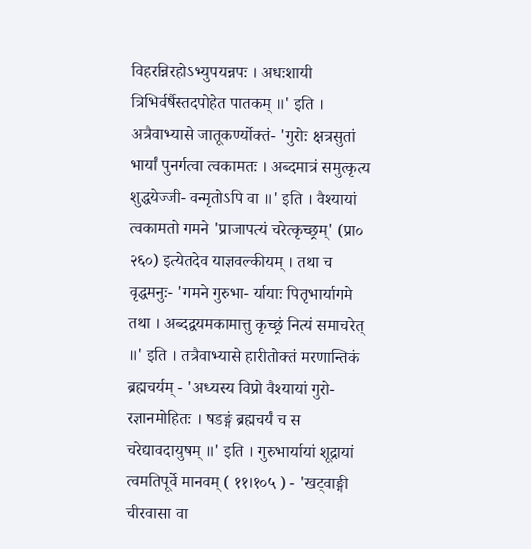विहरन्निरहोऽभ्युपयन्नपः । अधःशायी त्रिभिर्वर्षैस्तदपोहेत पातकम् ॥' इति । अत्रैवाभ्यासे जातूकर्ण्योक्तं- 'गुरोः क्षत्रसुतां भार्यां पुनर्गत्वा त्वकामतः । अब्दमात्रं समुत्कृत्य शुद्धयेज्जी- वन्मृतोऽपि वा ॥' इति । वैश्यायां त्वकामतो गमने 'प्राजापत्यं चरेत्कृच्छ्रम्' (प्रा० २६०) इत्येतदेव याज्ञवल्कीयम् । तथा च वृद्धमनुः- 'गमने गुरुभा- र्यायाः पितृभार्यागमे तथा । अब्दद्वयमकामात्तु कृच्छ्रं नित्यं समाचरेत् ॥' इति । तत्रैवाभ्यासे हारीतोक्तं मरणान्तिकं ब्रह्मचर्यम् - 'अध्यस्य विप्रो वैश्यायां गुरो- रज्ञानमोहितः । षडङ्गं ब्रह्मचर्यं च स चरेद्यावदायुषम् ॥' इति । गुरुभार्यायां शूद्रायां त्वमतिपूर्वे मानवम् ( ११।१०५ ) - 'खट्वाङ्गी चीरवासा वा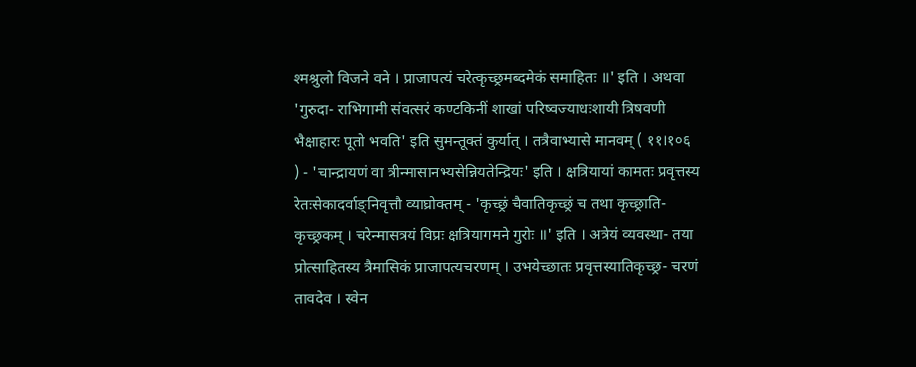श्मश्रुलो विजने वने । प्राजापत्यं चरेत्कृच्छ्रमब्दमेकं समाहितः ॥' इति । अथवा 'गुरुदा- राभिगामी संवत्सरं कण्टकिनीं शाखां परिष्वज्याधःशायी त्रिषवणी भैक्षाहारः पूतो भवति' इति सुमन्तूक्तं कुर्यात् । तत्रैवाभ्यासे मानवम् ( ११।१०६ ) - 'चान्द्रायणं वा त्रीन्मासानभ्यसेन्नियतेन्द्रियः' इति । क्षत्रियायां कामतः प्रवृत्तस्य रेतःसेकादर्वाङ्निवृत्तौ व्याघ्रोक्तम् - 'कृच्छ्रं चैवातिकृच्छ्रं च तथा कृच्छ्राति- कृच्छ्रकम् । चरेन्मासत्रयं विप्रः क्षत्रियागमने गुरोः ॥' इति । अत्रेयं व्यवस्था- तया प्रोत्साहितस्य त्रैमासिकं प्राजापत्यचरणम् । उभयेच्छातः प्रवृत्तस्यातिकृच्छ्र- चरणं तावदेव । स्वेन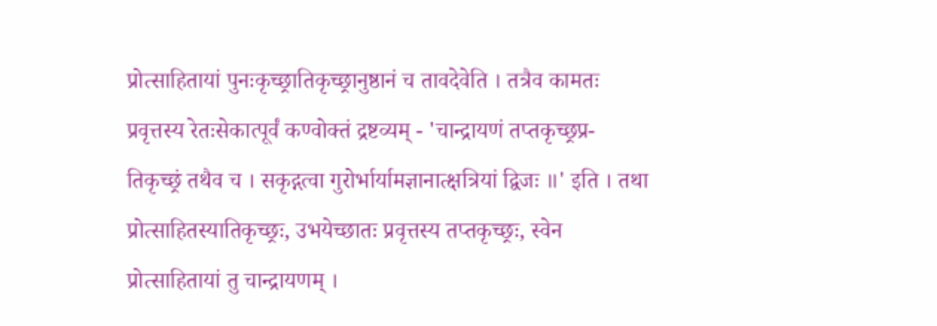प्रोत्साहितायां पुनःकृच्छ्रातिकृच्छ्रानुष्ठानं च तावदेवेति । तत्रैव कामतः प्रवृत्तस्य रेतःसेकात्पूर्वं कण्वोक्तं द्रष्टव्यम् - 'चान्द्रायणं तप्तकृच्छ्रप्र- तिकृच्छ्रं तथैव च । सकृद्गत्वा गुरोर्भार्यामज्ञानात्क्षत्रियां द्विजः ॥' इति । तथा प्रोत्साहितस्यातिकृच्छ्रः, उभयेच्छातः प्रवृत्तस्य तप्तकृच्छ्रः, स्वेन प्रोत्साहितायां तु चान्द्रायणम् ।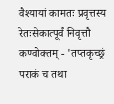वैश्यायां कामतः प्रवृत्तस्य रेतःसेकात्पूर्वं निवृत्तौ कण्वोक्तम् - 'तप्तकृच्छ्रं पराकं च तथा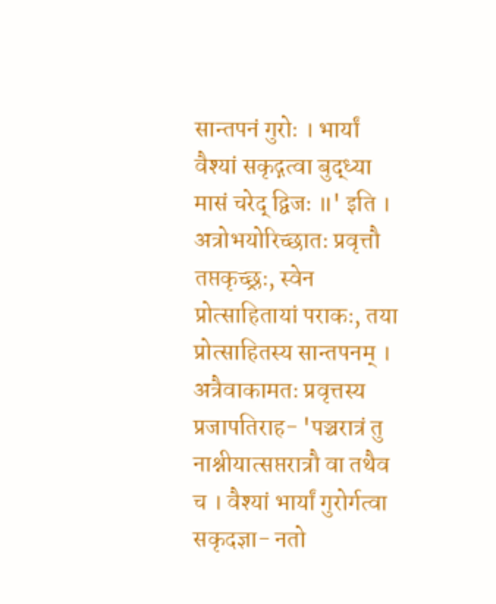सान्तपनं गुरोः । भार्यां वैश्यां सकृद्गत्वा बुद्ध्या मासं चरेद् द्विजः ॥' इति । अत्रोभयोरिच्छातः प्रवृत्तौ तप्तकृच्छ्रः, स्वेन प्रोत्साहितायां पराकः, तया प्रोत्साहितस्य सान्तपनम् । अत्रैवाकामतः प्रवृत्तस्य प्रजापतिराह- 'पञ्चरात्रं तु नाश्नीयात्सप्तरात्रौ वा तथैव च । वैश्यां भार्यां गुरोर्गत्वा सकृदज्ञा- नतो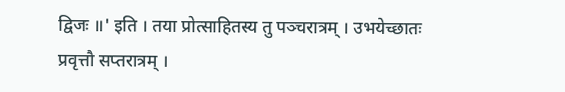द्विजः ॥' इति । तया प्रोत्साहितस्य तु पञ्चरात्रम् । उभयेच्छातः प्रवृत्तौ सप्तरात्रम् ।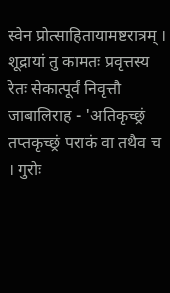स्वेन प्रोत्साहितायामष्टरात्रम् । शूद्रायां तु कामतः प्रवृत्तस्य रेतः सेकात्पूर्वं निवृत्तौ जाबालिराह - 'अतिकृच्छ्रं तप्तकृच्छ्रं पराकं वा तथैव च । गुरोः